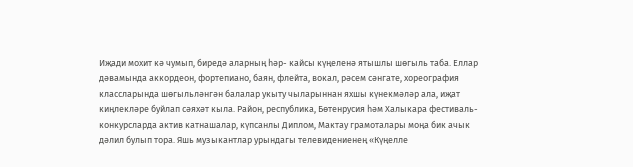Иҗади мохит кә чумып, биредә аларның һәр- кайсы күңеленә ятышлы шөгыль таба. Еллар дәвамында аккордеон, фортепиано, баян, флейта, вокал, рәсем сәнгате, хореография классларында шөгыльләнгән балалар укыту чыларыннан яхшы күнекмәләр ала, иҗат киңлекләре буйлап сәяхәт кыла. Район, республика, Бөтенрусия һәм Халыкара фестиваль-конкурсларда актив катнашалар, күпсанлы Диплом, Мактау грамоталары моңа бик ачык дәлил булып тора. Яшь музыкантлар урындагы телевидениенең «Күңелле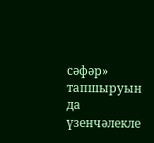сәфәр» тапшыруын да үзенчәлекле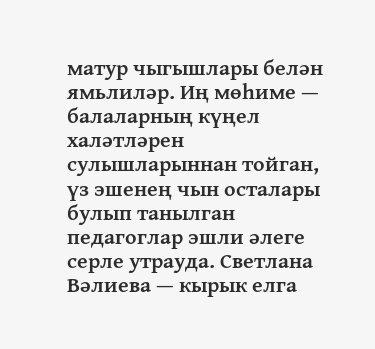матур чыгышлары белән ямьлиләр. Иң мөһиме — балаларның күңел халәтләрен сулышларыннан тойган, үз эшенең чын осталары булып танылган педагоглар эшли әлеге серле утрауда. Светлана Вәлиева — кырык елга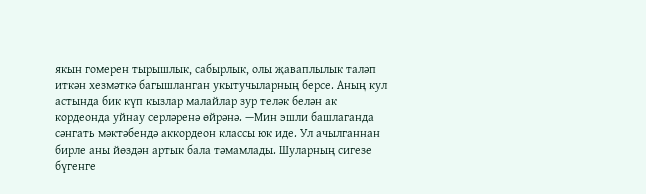якын гомерен тырышлык, сабырлык, олы җаваплылык таләп иткән хезмәткә багышланган укытучыларның берсе. Аның кул астында бик күп кызлар малайлар зур теләк белән ак кордеонда уйнау серләренә өйрәнә. —Мин эшли башлаганда сәнгать мәктәбендә аккордеон классы юк иде. Ул ачылганнан бирле аны йөздән артык бала тәмамлады. Шуларның сигезе бүгенге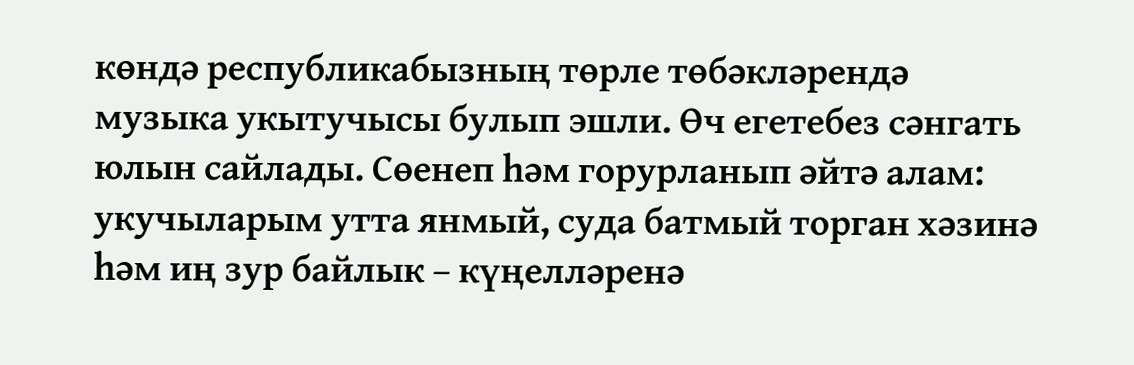көндә республикабызның төрле төбәкләрендә музыка укытучысы булып эшли. Өч егетебез сәнгать юлын сайлады. Сөенеп һәм горурланып әйтә алам: укучыларым утта янмый, суда батмый торган хәзинә һәм иң зур байлык – күңелләренә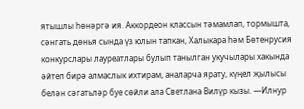ятышлы һөнәргә ия. Аккордеон классын тәмамлап, тормышта, сәнгать дөнья сында үз юлын тапкан, Халыкара һәм Бөтенрусия конкурслары лауреатлары булып танылган укучылары хакында әйтеп бирә алмаслык ихтирам, аналарча ярату, күңел җылысы белән сәгатьләр буе сөйли ала Светлана Вилүр кызы. —Илнур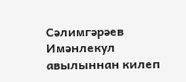Сәлимгәрәев Имәнлекул авылыннан килеп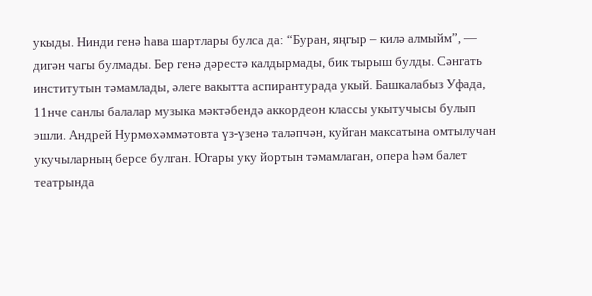укыды. Нинди генә һава шартлары булса да: “Буран, яңгыр – килә алмыйм”, — дигән чагы булмады. Бер генә дәрестә калдырмады, бик тырыш булды. Сәнгать институтын тәмамлады, әлеге вакытта аспирантурада укый. Башкалабыз Уфада, 11нче санлы балалар музыка мәктәбендә аккордеон классы укытучысы булып эшли. Андрей Нурмөхәммәтовта үз-үзенә таләпчән, куйган максатына омтылучан укучыларның берсе булган. Югары уку йортын тәмамлаган, опера һәм балет театрында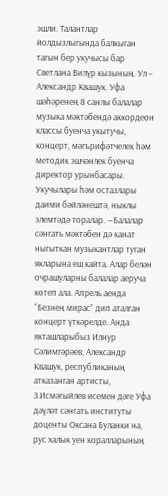эшли. Талантлар йолдызлыгында балкыган тагын бер укучысы бар Светлана Вилүр кызының. Ул – Александр Квашук. Уфа шәһәренең 8 санлы балалар музыка мәктәбендә аккордеон классы буенча укытучы, концерт, мәгърифәтчелек һәм методик эшчәнлек буенча директор урынбасары. Укучылары һәм остазлары даими бәйләнештә, ныклы элемтәдә торалар. —Балалар сәнгать мәктәбен дә канат ныгыткан музыкантлар туган якларына еш кайта. Алар белән очрашуларны балалар аеруча көтеп ала. Апрель аенда “Безнең мирас” дип аталган концерт үткәрелде. Анда якташларыбыз Илнур Сәлимгәрәев, Александр Квашук, республиканың атказанган артисты, З.Исмәгыйлев исемен дәге Уфа дәүләт сәнгать институты доценты Оксана Буланки на, рус халык уен коралларының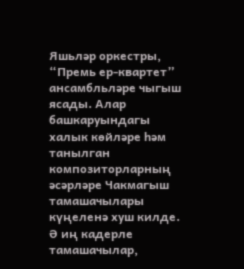Яшьләр оркестры, “Премь ер-квартет” ансамбльләре чыгыш ясады. Алар башкаруындагы халык көйләре һәм танылган композиторларның әсәрләре Чакмагыш тамашачылары күңеленә хуш килде. Ә иң кадерле тамашачылар,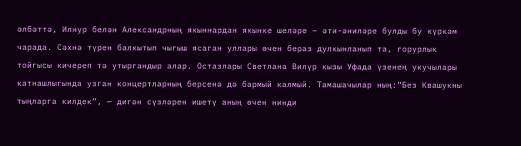әлбәттә, Илнур белән Александрның якыннардан якынке шеләре – әти-әниләре булды бу күркәм чарада. Сәхнә түрен балкытып чыгыш ясаган уллары өчен бераз дулкынланып та, горурлык тойгысы кичереп тә утыргандыр алар. Остазлары Светлана Вилүр кызы Уфада үзенең укучылары катнашлыгында узган концертларның берсенә дә бармый калмый. Тамашачылар ның:“Без Квашукны тыңларга килдек”, — дигән сүзләрен ишетү аның өчен нинди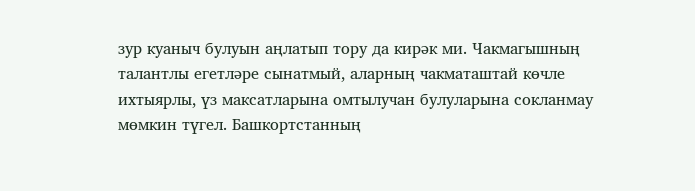зур куаныч булуын аңлатып тору да кирәк ми. Чакмагышның талантлы егетләре сынатмый, аларның чакматаштай көчле ихтыярлы, үз максатларына омтылучан булуларына сокланмау мөмкин түгел. Башкортстанның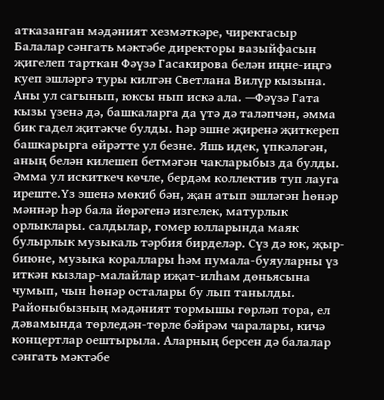атказанган мәдәният хезмәткәре, чирекгасыр Балалар сәнгать мәктәбе директоры вазыйфасын җигелеп тарткан Фәүзә Гасакирова белән иңне-иңгә куеп эшләргә туры килгән Светлана Вилүр кызына. Аны ул сагынып, юксы нып искә ала. —Фәүзә Гата кызы үзенә дә, башкаларга да үтә дә таләпчән, әмма бик гадел җитәкче булды. Һәр эшне җиренә җиткереп башкарырга өйрәтте ул безне. Яшь идек, үпкәләгән, аның белән килешеп бетмәгән чакларыбыз да булды. Әмма ул искиткеч көчле, бердәм коллектив туп лауга иреште.Үз эшенә мөкиб бән, җан атып эшләгән һөнәр мәннәр һәр бала йөрәгенә изгелек, матурлык орлыклары. салдылар, гомер юлларында маяк булырлык музыкаль тәрбия бирделәр. Сүз дә юк, җыр-биюне, музыка кораллары һәм пумала-буяуларны үз иткән кызлар-малайлар иҗат-илһам дөньясына чумып, чын һөнәр осталары бу лып танылды. Районыбызның мәдәният тормышы гөрләп тора, ел дәвамында төрледән-төрле бәйрәм чаралары, кичә концертлар оештырыла. Аларның берсен дә балалар сәнгать мәктәбе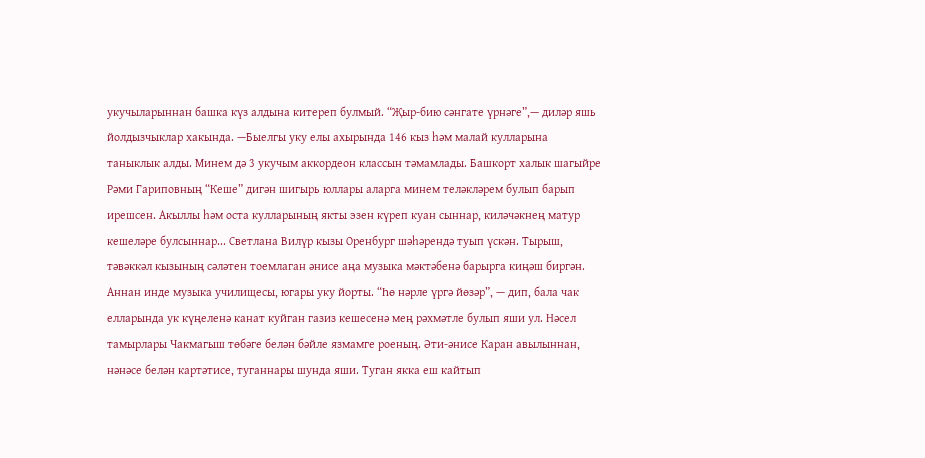укучыларыннан башка күз алдына китереп булмый. “Җыр-бию сәнгате үрнәге”,— диләр яшь йолдызчыклар хакында. —Быелгы уку елы ахырында 146 кыз һәм малай кулларына таныклык алды. Минем дә 3 укучым аккордеон классын тәмамлады. Башкорт халык шагыйре Рәми Гариповның “Кеше” дигән шигырь юллары аларга минем теләкләрем булып барып ирешсен. Акыллы һәм оста кулларының якты эзен күреп куан сыннар, киләчәкнең матур кешеләре булсыннар... Светлана Вилүр кызы Оренбург шәһәрендә туып үскән. Тырыш, тәвәккәл кызының сәләтен тоемлаган әнисе аңа музыка мәктәбенә барырга киңәш биргән. Аннан инде музыка училищесы, югары уку йорты. “Һө нәрле үргә йөзәр”, — дип, бала чак елларында ук күңеленә канат куйган газиз кешесенә мең рәхмәтле булып яши ул. Нәсел тамырлары Чакмагыш төбәге белән бәйле язмамге роеның. Әти-әнисе Каран авылыннан, нәнәсе белән картәтисе, туганнары шунда яши. Туган якка еш кайтып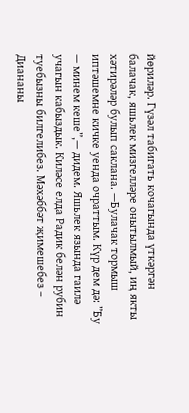йөриләр. Гүзәл табигать кочагында үткәргән балачак, яшьлек мизгелләре онытылмый, иң якты хәтирәләр булып саклана. —Булачак тормыш иптәшемне кичке уенда очраттым. Күр дем дә: ”Бу — минем кеше”,— дидем. Яшьлек язында гаилә учагын кабыздык. Киләсе елда Радик белән рубин туебызны билгелибез. Мәхәббәт җимешебез – Диананы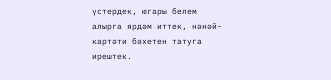үстердек, югары белем алырга ярдәм иттек, нәнәй-картәти бәхетен татуга ирештек.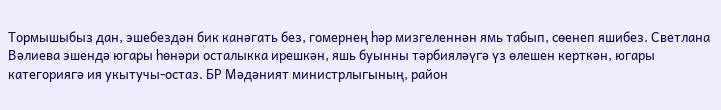Тормышыбыз дан, эшебездән бик канәгать без, гомернең һәр мизгеленнән ямь табып, сөенеп яшибез. Светлана Вәлиева эшендә югары һөнәри осталыкка ирешкән, яшь буынны тәрбияләүгә үз өлешен керткән, югары категориягә ия укытучы-остаз. БР Мәдәният министрлыгының, район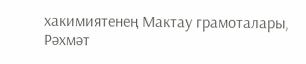хакимиятенең Мактау грамоталары, Рәхмәт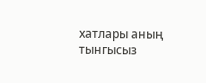хатлары аның тынгысыз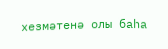хезмәтенә олы баһа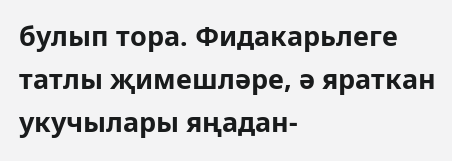булып тора. Фидакарьлеге татлы җимешләре, ә яраткан укучылары яңадан-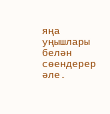яңа уңышлары белән сөендерер әле.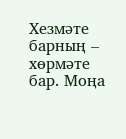Хезмәте барның – хөрмәте бар. Моңа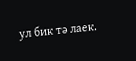ул бик тә лаек.